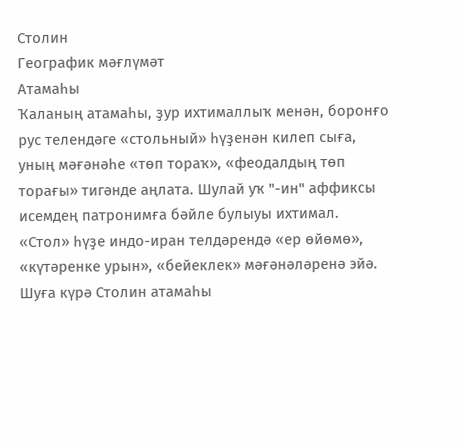Столин
Географик мәғлүмәт
Атамаһы
Ҡаланың атамаһы, ҙур ихтималлыҡ менән, боронғо рус телендәге «стольный» һүҙенән килеп сыға, уның мәғәнәһе «төп тораҡ», «феодалдың төп торағы» тигәнде аңлата. Шулай уҡ "-ин" аффиксы исемдең патронимға бәйле булыуы ихтимал.
«Стол» һүҙе индо-иран телдәрендә «ер өйөмө», «күтәренке урын», «бейеклек» мәғәнәләренә эйә. Шуға күрә Столин атамаһы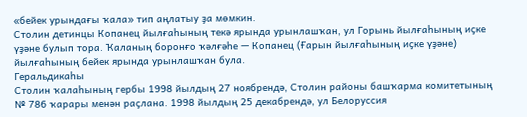«бейек урындағы ҡала» тип аңлатыу ҙа мөмкин.
Столин детинцы Копанец йылғаһының текә ярында урынлашҡан, ул Горынь йылғаһының иҫке үҙәне булып тора. Ҡаланың боронғо ҡәлғәһе — Копанец (Ғарын йылғаһының иҫке үҙәне) йылғаһының бейек ярында урынлашҡан була.
Геральдикаһы
Столин ҡалаһының гербы 1998 йылдың 27 ноябрендә, Столин районы башҡарма комитетының № 786 ҡарары менән раҫлана. 1998 йылдың 25 декабрендә, ул Белоруссия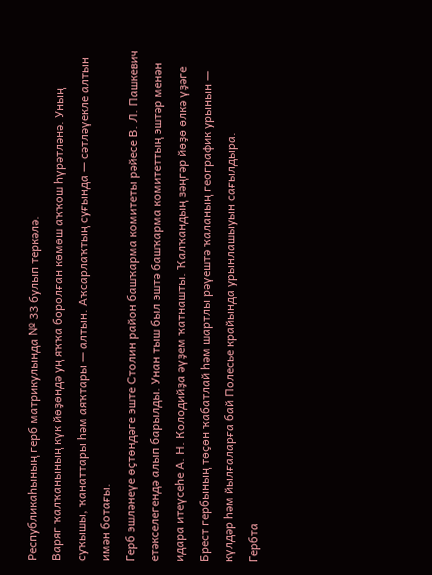Республикаһының герб матрикулында № 33 булып теркәлә.
Варяг ҡалҡанының күк йөҙөндә уң яҡҡа боролған көмөш аҡҡош һүрәтләнә. Уның суҡышы, ҡанаттары һәм аяҡтары — алтын. Аҡсарлаҡтың суғында — сәтләүекле алтын имән ботағы.
Герб эшләнеүе өҫтөндәге эште Столин район башҡарма комитеты рәйесе В. Л. Пашкевич етәкселегендә алып барылды. Унан тыш был эштә башҡарма комитеттың эштәр менән идара итеүсеһе А. Н. Колодийҙа әүҙем ҡатнашты. Ҡалҡандың зәңгәр йөҙө өлкә үҙәге Брест гербының төҫөн ҡабатлай һәм шартлы рәүештә ҡаланың географик урынын — күлдәр һәм йылғаларға бай Полесье крайында урынлашыуын сағылдыра.
Гербта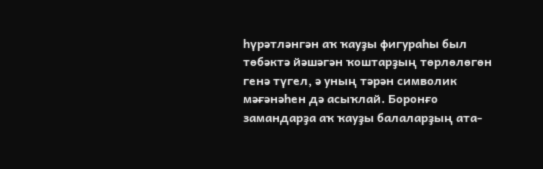һүрәтләнгән аҡ ҡауҙы фигураһы был төбәктә йәшәгән ҡоштарҙың төрлөлөгөн генә түгел, ә уның тәрән символик мәғәнәһен дә асыҡлай. Боронғо замандарҙа аҡ ҡауҙы балаларҙың ата-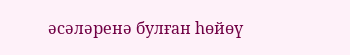әсәләренә булған һөйөү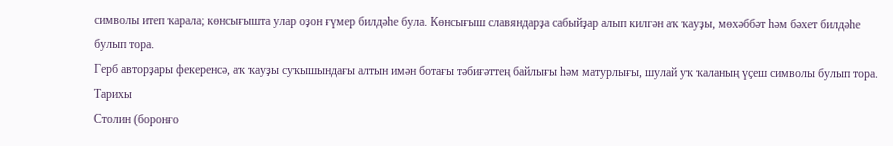символы итеп ҡарала; көнсығышта улар оҙон ғүмер билдәһе була. Көнсығыш славяндарҙа сабыйҙар алып килгән аҡ ҡауҙы, мөхәббәт һәм бәхет билдәһе булып тора.
Герб авторҙары фекеренсә, аҡ ҡауҙы суҡышындағы алтын имән ботағы тәбиғәттең байлығы һәм матурлығы, шулай уҡ ҡаланың үҫеш символы булып тора.
Тарихы
Столин (боронғо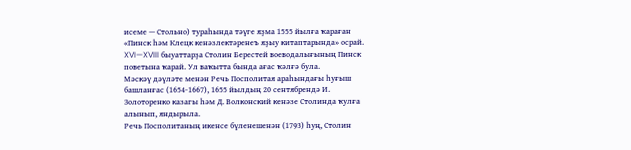исеме — Стольно) тураһында тәүге яҙма 1555 йылға ҡараған «Пинск һәм Клецк кенәзлектәренеъ яҙыу китаптарында» осрай. XVI—XVIII быуаттарҙа Столин Берестей воеводалығының Пинск поветына ҡарай. Ул ваҡытта бында ағас ҡәлғә була.
Мәскәү дәүләте менән Речь Посполитая араһындағы һуғыш башланғас (1654-1667), 1655 йылдың 20 сентябрендә И. Золоторенко казагы һәм Д. Волконский кенәзе Столинда ҡулға алынып, яндырыла.
Речь Посполитаның икенсе бүленешенән (1793) һуң, Столин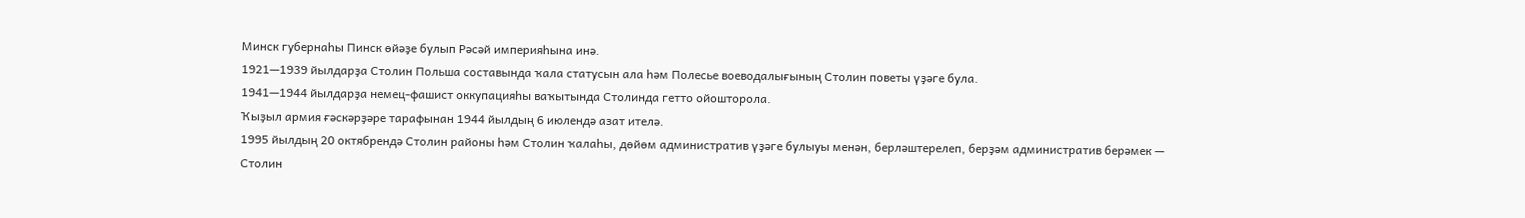Минск губернаһы Пинск өйәҙе булып Рәсәй империяһына инә.
1921—1939 йылдарҙа Столин Польша составында ҡала статусын ала һәм Полесье воеводалығының Столин поветы үҙәге була.
1941—1944 йылдарҙа немец-фашист оккупацияһы ваҡытында Столинда гетто ойошторола.
Ҡыҙыл армия ғәскәрҙәре тарафынан 1944 йылдың 6 июлендә азат ителә.
1995 йылдың 20 октябрендә Столин районы һәм Столин ҡалаһы, дөйөм административ үҙәге булыуы менән, берләштерелеп, берҙәм административ берәмек — Столин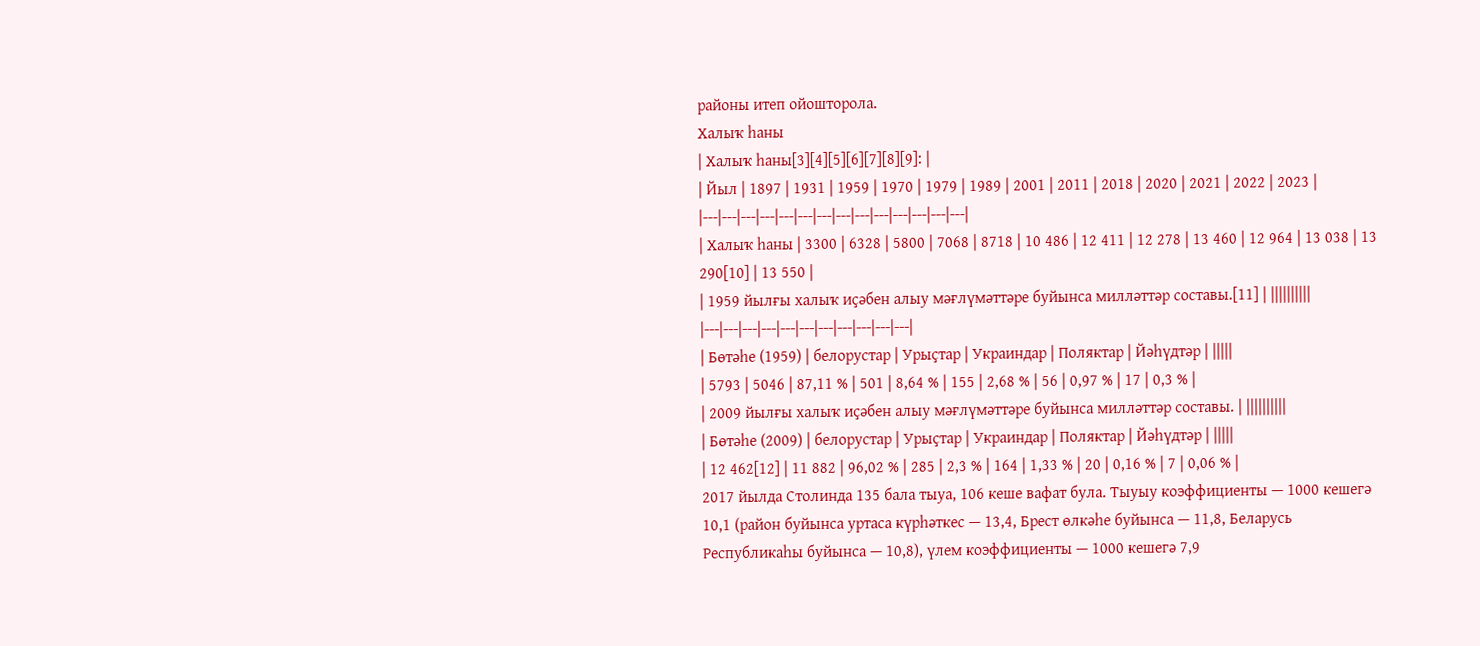районы итеп ойошторола.
Халыҡ һаны
| Халыҡ һаны[3][4][5][6][7][8][9]: |
| Йыл | 1897 | 1931 | 1959 | 1970 | 1979 | 1989 | 2001 | 2011 | 2018 | 2020 | 2021 | 2022 | 2023 |
|---|---|---|---|---|---|---|---|---|---|---|---|---|---|
| Халыҡ һаны | 3300 | 6328 | 5800 | 7068 | 8718 | 10 486 | 12 411 | 12 278 | 13 460 | 12 964 | 13 038 | 13 290[10] | 13 550 |
| 1959 йылғы халыҡ иҫәбен алыу мәғлүмәттәре буйынса милләттәр составы.[11] | ||||||||||
|---|---|---|---|---|---|---|---|---|---|---|
| Бөтәһе (1959) | белорустар | Урыҫтар | Украиндар | Поляктар | Йәһүдтәр | |||||
| 5793 | 5046 | 87,11 % | 501 | 8,64 % | 155 | 2,68 % | 56 | 0,97 % | 17 | 0,3 % |
| 2009 йылғы халыҡ иҫәбен алыу мәғлүмәттәре буйынса милләттәр составы. | ||||||||||
| Бөтәһе (2009) | белорустар | Урыҫтар | Украиндар | Поляктар | Йәһүдтәр | |||||
| 12 462[12] | 11 882 | 96,02 % | 285 | 2,3 % | 164 | 1,33 % | 20 | 0,16 % | 7 | 0,06 % |
2017 йылда Столинда 135 бала тыуа, 106 кеше вафат була. Тыуыу коэффициенты — 1000 кешегә 10,1 (район буйынса уртаса күрһәткес — 13,4, Брест өлкәһе буйынса — 11,8, Беларусь Республикаһы буйынса — 10,8), үлем коэффициенты — 1000 кешегә 7,9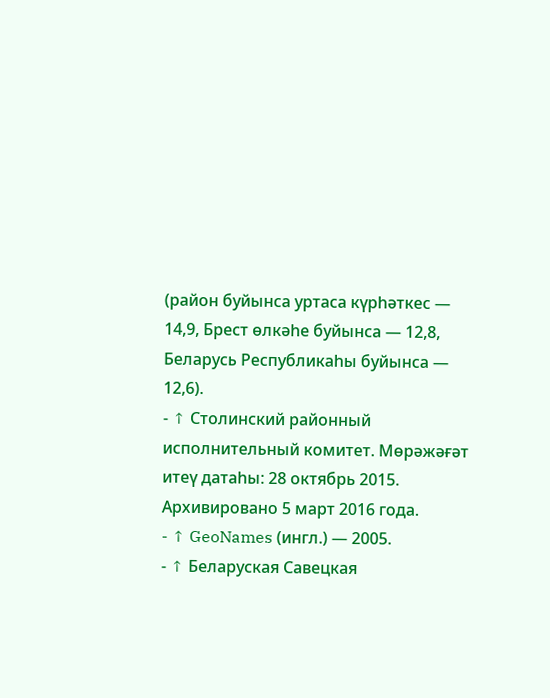(район буйынса уртаса күрһәткес — 14,9, Брест өлкәһе буйынса — 12,8, Беларусь Республикаһы буйынса — 12,6).
- ↑ Столинский районный исполнительный комитет. Мөрәжәғәт итеү датаһы: 28 октябрь 2015. Архивировано 5 март 2016 года.
- ↑ GeoNames (ингл.) — 2005.
- ↑ Беларуская Савецкая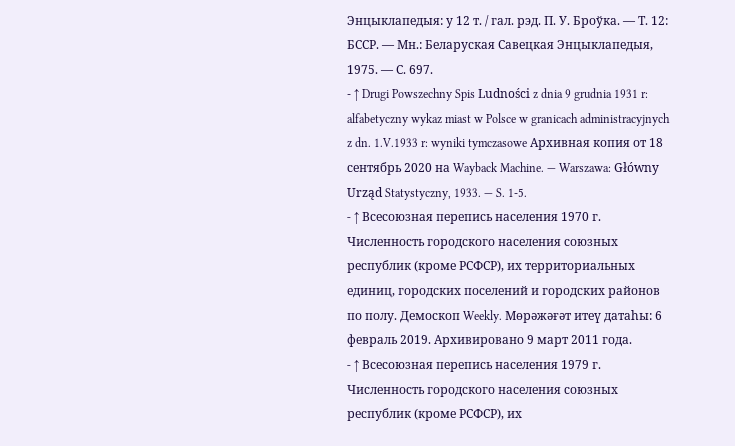Энцыклапедыя: у 12 т. / гал. рэд. П. У. Броўка. — Т. 12: БССР. — Мн.: Беларуская Савецкая Энцыклапедыя, 1975. — С. 697.
- ↑ Drugi Powszechny Spis Ludności z dnia 9 grudnia 1931 r: alfabetyczny wykaz miast w Polsce w granicach administracyjnych z dn. 1.V.1933 r: wyniki tymczasowe Архивная копия от 18 сентябрь 2020 на Wayback Machine. — Warszawa: Główny Urząd Statystyczny, 1933. — S. 1-5.
- ↑ Всесоюзная перепись населения 1970 г. Численность городского населения союзных республик (кроме РСФСР), их территориальных единиц, городских поселений и городских районов по полу. Демоскоп Weekly. Мөрәжәғәт итеү датаһы: 6 февраль 2019. Архивировано 9 март 2011 года.
- ↑ Всесоюзная перепись населения 1979 г. Численность городского населения союзных республик (кроме РСФСР), их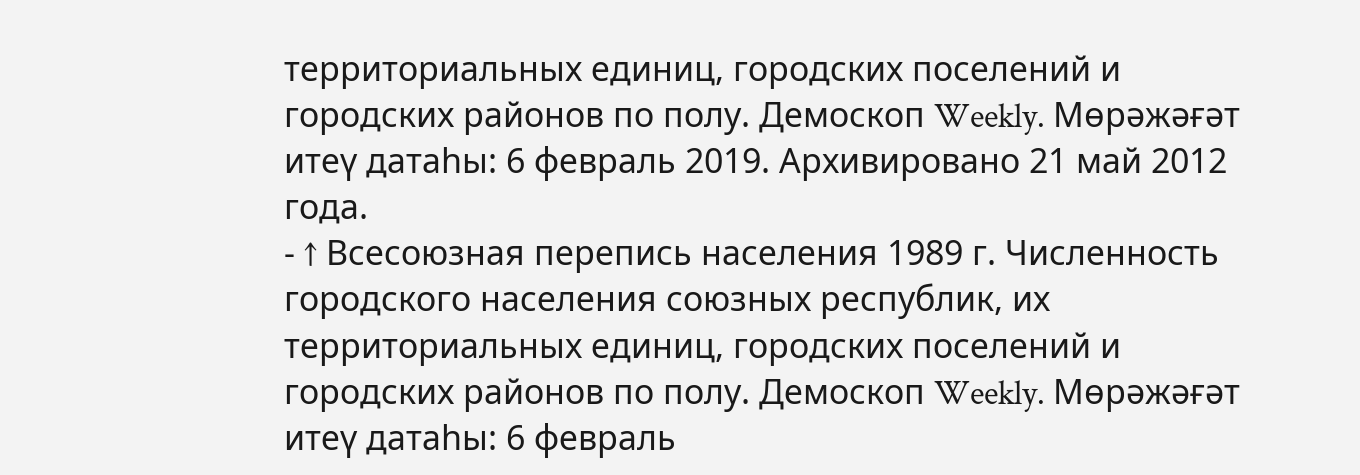территориальных единиц, городских поселений и городских районов по полу. Демоскоп Weekly. Мөрәжәғәт итеү датаһы: 6 февраль 2019. Архивировано 21 май 2012 года.
- ↑ Всесоюзная перепись населения 1989 г. Численность городского населения союзных республик, их территориальных единиц, городских поселений и городских районов по полу. Демоскоп Weekly. Мөрәжәғәт итеү датаһы: 6 февраль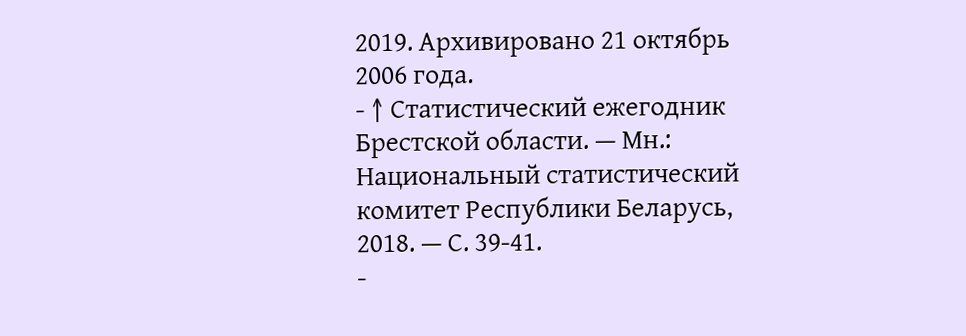2019. Архивировано 21 октябрь 2006 года.
- ↑ Статистический ежегодник Брестской области. — Мн.: Национальный статистический комитет Республики Беларусь, 2018. — С. 39-41.
-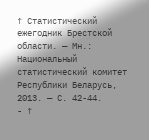↑ Статистический ежегодник Брестской области. — Мн.: Национальный статистический комитет Республики Беларусь, 2013. — С. 42-44.
- ↑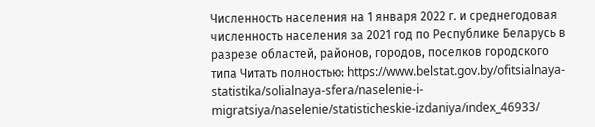Численность населения на 1 января 2022 г. и среднегодовая численность населения за 2021 год по Республике Беларусь в разрезе областей, районов, городов, поселков городского типа Читать полностью: https://www.belstat.gov.by/ofitsialnaya-statistika/solialnaya-sfera/naselenie-i-migratsiya/naselenie/statisticheskie-izdaniya/index_46933/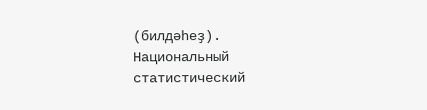(билдәһеҙ). Национальный статистический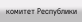комитет Республики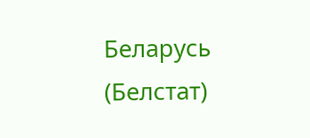Беларусь (Белстат)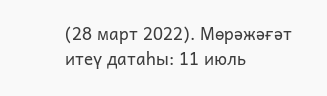(28 март 2022). Мөрәжәғәт итеү датаһы: 11 июль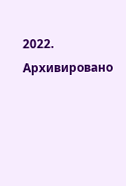2022. Архивировано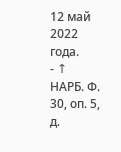12 май 2022 года.
- ↑ НАРБ. Ф. 30, оп. 5, д.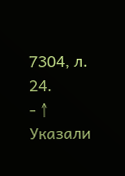7304, л. 24.
- ↑ Указали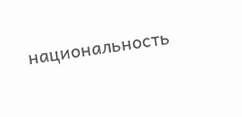национальность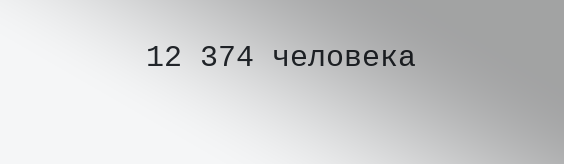12 374 человека